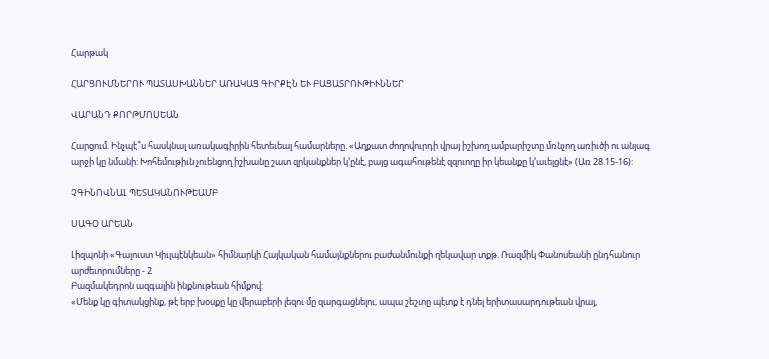Հարթակ

ՀԱՐՑՈՒՄՆԵՐՈՒ ՊԱՏԱՍԽԱՆՆԵՐ ԱՌԱԿԱՑ ԳԻՐՔԷՆ ԵՒ ԲԱՑԱՏՐՈՒԹԻՒՆՆԵՐ

ՎԱՐԱՆԴ ՔՈՐԹՄՈՍԵԱՆ

Հարցում. Ինչպէ՞ս հասկնալ առակագիրին հետեւեալ համարները. «Աղքատ ժողովուրդի վրայ իշխող ամբարիշտը մռնչող առիւծի ու անյագ արջի կը նմանի: Խոհեմութիւն չուենցող իշխանը շատ զրկանքներ կ՚ընէ, բայց ագահութենէ զզուողը իր կեանքը կ՚աւելցնէ» (Առ 28.15-16):

ՉԳԻՆՈՎՆԱԼ ՊԵՏԱԿԱՆՈՒԹԵԱՄԲ

ՍԱԳՕ ԱՐԵԱՆ

Լիզպոնի «Գալուստ Կիւլպէնկեան» հիմնարկի Հայկական համայնքներու բաժանմունքի ղեկավար տքթ. Ռազմիկ Փանոսեանի ընդհանուր արժեւորումները - 2
Բազմակեդրոն ազգային ինքնութեան հիմքով:
«Մենք կը գիտակցինք, թէ երբ խօսքը կը վերաբերի լեզու մը զարգացնելու, ապա շեշտը պէտք է դնել երիտասարդութեան վրայ,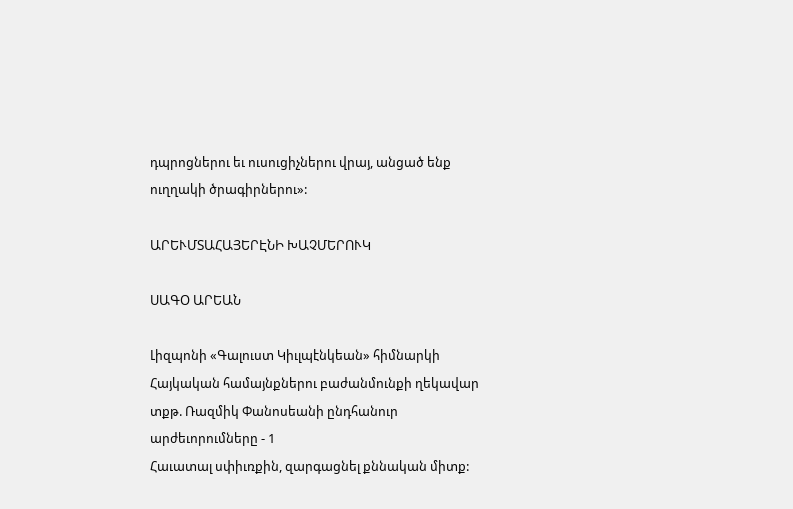դպրոցներու եւ ուսուցիչներու վրայ, անցած ենք ուղղակի ծրագիրներու»:

ԱՐԵՒՄՏԱՀԱՅԵՐԷՆԻ ԽԱՉՄԵՐՈՒԿ

ՍԱԳՕ ԱՐԵԱՆ

Լիզպոնի «Գալուստ Կիւլպէնկեան» հիմնարկի Հայկական համայնքներու բաժանմունքի ղեկավար տքթ. Ռազմիկ Փանոսեանի ընդհանուր արժեւորումները - 1
Հաւատալ սփիւռքին, զարգացնել քննական միտք: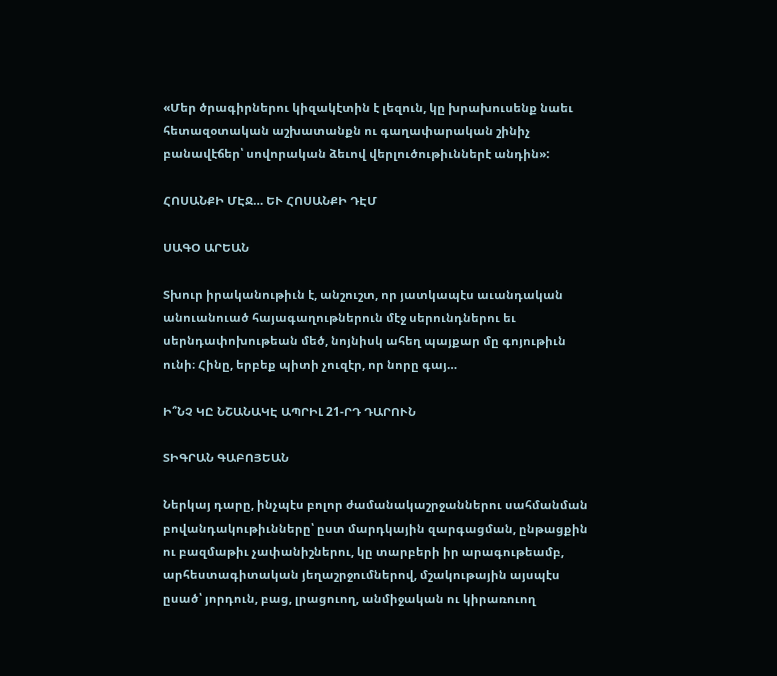«Մեր ծրագիրներու կիզակէտին է լեզուն, կը խրախուսենք նաեւ հետազօտական աշխատանքն ու գաղափարական շինիչ բանավէճեր՝ սովորական ձեւով վերլուծութիւններէ անդին»:

ՀՈՍԱՆՔԻ ՄԷՋ… ԵՒ ՀՈՍԱՆՔԻ ԴԷՄ

ՍԱԳՕ ԱՐԵԱՆ

Տխուր իրականութիւն է, անշուշտ, որ յատկապէս աւանդական անուանուած հայագաղութներուն մէջ սերունդներու եւ սերնդափոխութեան մեծ, նոյնիսկ ահեղ պայքար մը գոյութիւն ունի։ Հինը, երբեք պիտի չուզէր, որ նորը գայ…

Ի՞ՆՉ ԿԸ ՆՇԱՆԱԿԷ ԱՊՐԻԼ 21-ՐԴ ԴԱՐՈՒՆ

ՏԻԳՐԱՆ ԳԱԲՈՅԵԱՆ

Ներկայ դարը, ինչպէս բոլոր ժամանակաշրջաններու սահմանման բովանդակութիւնները՝ ըստ մարդկային զարգացման, ընթացքին ու բազմաթիւ չափանիշներու, կը տարբերի իր արագութեամբ, արհեստագիտական յեղաշրջումներով, մշակութային այսպէս ըսած՝ յորդուն, բաց, լրացուող, անմիջական ու կիրառուող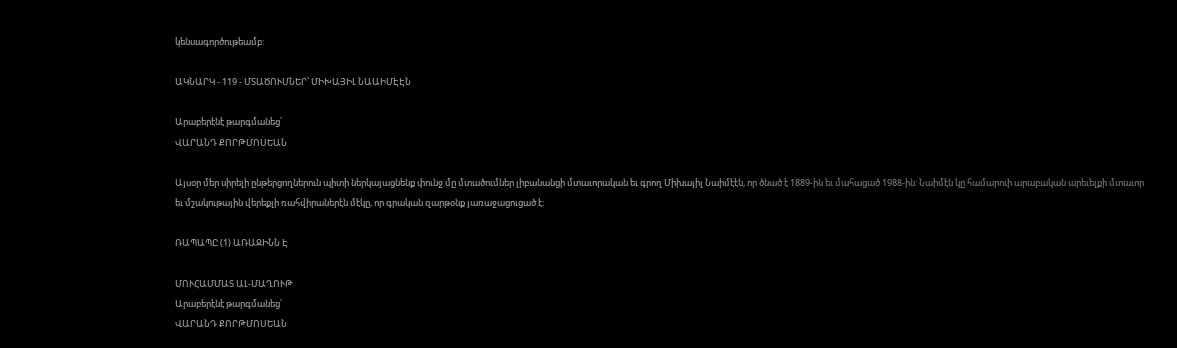կենսագործութեամբ:

ԱԿՆԱՐԿ - 119 - ՄՏԱԾՈՒՄՆԵՐ՝ ՄԻԽԱՅԻԼ ՆԱԱԻՄԷԷՆ

Արաբերէնէ թարգմանեց՝
ՎԱՐԱՆԴ ՔՈՐԹՄՈՍԵԱՆ

Այսօր մեր սիրելի ընթերցողներուն պիտի ներկայացնենք փունջ մը մտածումներ լիբանանցի մտաւորական եւ գրող Միխայիլ Նաիմէէն, որ ծնած է 1889-ին եւ մահացած 1988-ին: Նաիմէն կը համարուի արաբական արեւելքի մտաւոր եւ մշակութային վերեքլի ռահվիրաներէն մէկը, որ գրական զարթօնք յառաջացուցած է:

ՌԱՊԱՊԸ (1) ԱՌԱՋԻՆՆ Է

ՄՈՒՀԱՄՄԱՏ ԱԼ-ՄԱՂՈՒԹ
Արաբերէնէ թարգմանեց՝
ՎԱՐԱՆԴ ՔՈՐԹՄՈՍԵԱՆ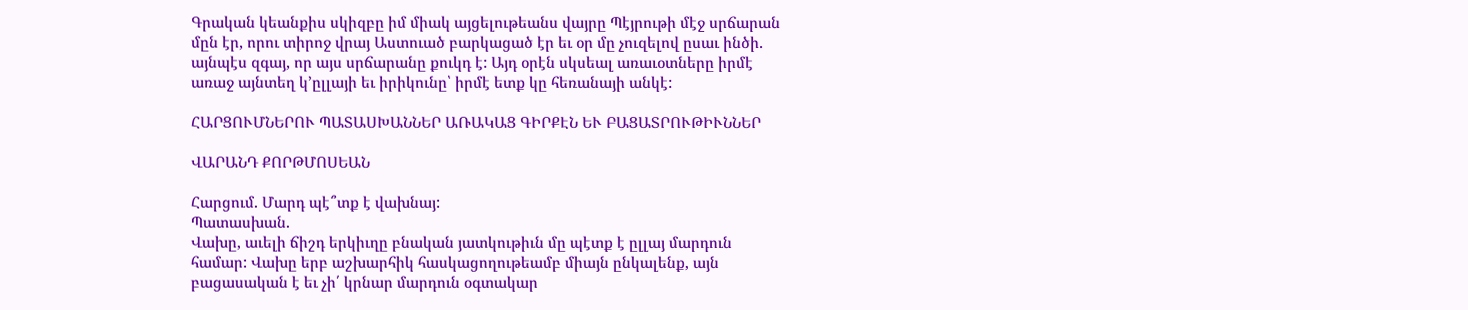Գրական կեանքիս սկիզբը իմ միակ այցելութեանս վայրը Պէյրութի մէջ սրճարան մըն էր, որու տիրոջ վրայ Աստուած բարկացած էր եւ օր մը չուզելով ըսաւ ինծի. այնպէս զգայ, որ այս սրճարանը քուկդ է: Այդ օրէն սկսեալ առաւօտները իրմէ առաջ այնտեղ կ՚ըլլայի եւ իրիկունը՝ իրմէ ետք կը հեռանայի անկէ:

ՀԱՐՑՈՒՄՆԵՐՈՒ ՊԱՏԱՍԽԱՆՆԵՐ ԱՌԱԿԱՑ ԳԻՐՔԷՆ ԵՒ ԲԱՑԱՏՐՈՒԹԻՒՆՆԵՐ

ՎԱՐԱՆԴ ՔՈՐԹՄՈՍԵԱՆ

Հարցում. Մարդ պէ՞տք է վախնայ:
Պատասխան.
Վախը, աւելի ճիշդ երկիւղը բնական յատկութիւն մը պէտք է ըլլայ մարդուն համար: Վախը երբ աշխարհիկ հասկացողութեամբ միայն ընկալենք, այն բացասական է եւ չի՛ կրնար մարդուն օգտակար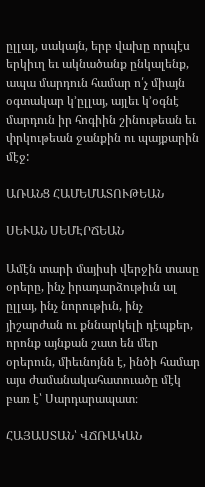ըլլալ, սակայն, երբ վախը որպէս երկիւղ եւ ակնածանք ընկալենք, ապա մարդուն համար ո՛չ միայն օգտակար կ՚ըլլայ, այլեւ կ՚օգնէ մարդուն իր հոգիին շինութեան եւ փրկութեան ջանքին ու պայքարին մէջ:

ԱՌԱՆՑ ՀԱՄԵՄԱՏՈՒԹԵԱՆ

ՍԵՒԱՆ ՍԵՄԷՐՃԵԱՆ

Ամէն տարի մայիսի վերջին տասը օրերը, ինչ իրադարձութիւն ալ ըլլայ, ինչ նորութիւն, ինչ յիշարժան ու քննարկելի դէպքեր, որոնք այնքան շատ են մեր օրերուն, միեւնոյնն է, ինծի համար այս ժամանակահատուածը մէկ բառ է՝ Սարդարապատ։

ՀԱՅԱՍՏԱՆ՝ ՎՃՌԱԿԱՆ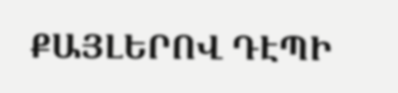ՔԱՅԼԵՐՈՎ ԴԷՊԻ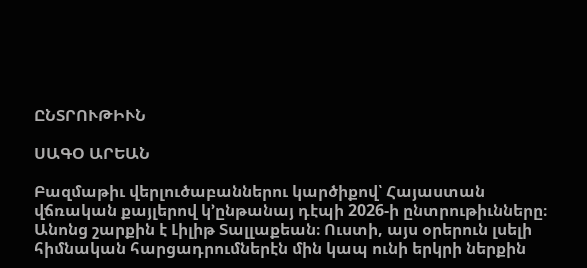ԸՆՏՐՈՒԹԻՒՆ

ՍԱԳՕ ԱՐԵԱՆ

Բազմաթիւ վերլուծաբաններու կարծիքով՝ Հայաստան վճռական քայլերով կ՚ընթանայ դէպի 2026-ի ընտրութիւնները։ Անոնց շարքին է Լիլիթ Տալլաքեան։ Ուստի, այս օրերուն լսելի հիմնական հարցադրումներէն մին կապ ունի երկրի ներքին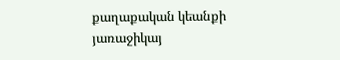քաղաքական կեանքի յառաջիկայ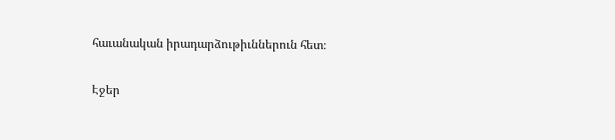հաւանական իրադարձութիւններուն հետ։

Էջեր